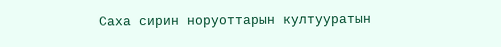Саха сирин норуоттарын култууратын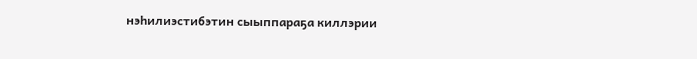нэһилиэстибэтин сыыппараҕа киллэрии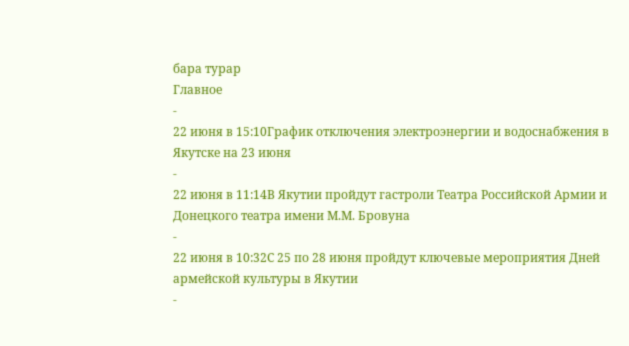бара турар
Главное
-
22 июня в 15:10График отключения электроэнергии и водоснабжения в Якутске на 23 июня
-
22 июня в 11:14В Якутии пройдут гастроли Театра Российской Армии и Донецкого театра имени М.М. Бровуна
-
22 июня в 10:32С 25 по 28 июня пройдут ключевые мероприятия Дней армейской культуры в Якутии
-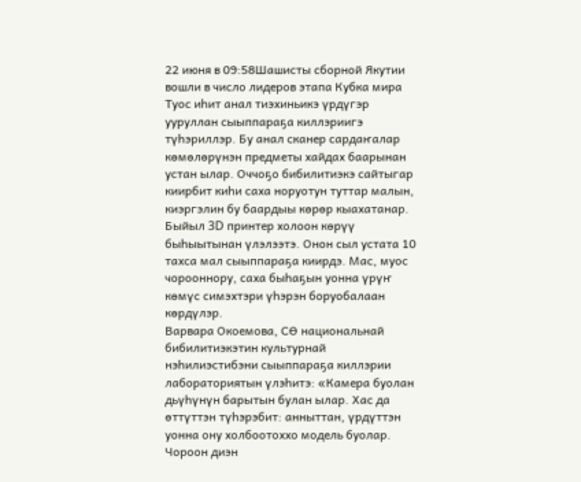22 июня в 09:58Шашисты сборной Якутии вошли в число лидеров этапа Кубка мира
Туос иһит анал тиэхиньикэ үрдүгэр ууруллан сыыппараҕа киллэриигэ түһэриллэр. Бу анал сканер сардаҥалар көмөлөрүнэн предметы хайдах баарынан устан ылар. Оччоҕо бибилитиэкэ сайтыгар киирбит киһи саха норуотун туттар малын, киэргэлин бу баардыы көрөр кыахатанар. Быйыл 3D принтер холоон көрүү быһыытынан үлэлээтэ. Онон cыл устата 10 тахса мал сыыппараҕа киирдэ. Мас, муос чорооннору, саха быһаҕын уонна үрүҥ көмүс симэхтэри үһэрэн боруобалаан көрдүлэр.
Варвара Окоемова, СӨ национальнай бибилитиэкэтин культурнай нэһилиэстибэни сыыппараҕа киллэрии лабораториятын үлэһитэ: «Камера буолан дьүһүнүн барытын булан ылар. Хас да өттүттэн түһэрэбит: анныттан, үрдүттэн уонна ону холбоотоххо модель буолар. Чороон диэн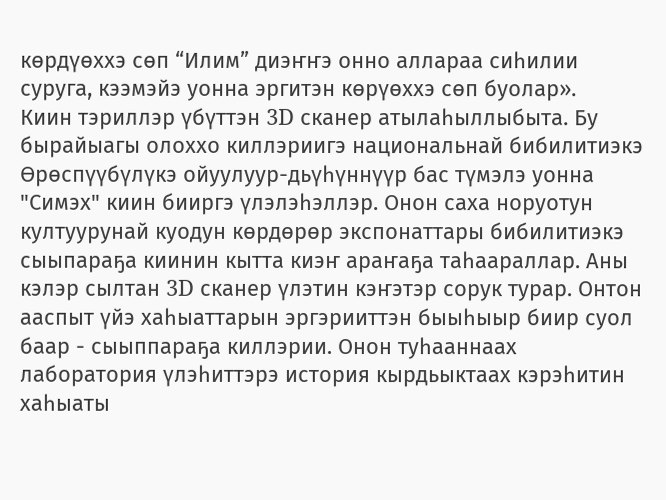көрдүөххэ сөп “Илим” диэҥҥэ онно аллараа сиһилии суруга, кээмэйэ уонна эргитэн көрүөххэ сөп буолар».
Киин тэриллэр үбүттэн 3D сканер атылаһыллыбыта. Бу бырайыагы олоххо киллэриигэ национальнай бибилитиэкэ Өрөспүүбүлүкэ ойуулуур-дьүһүннүүр бас түмэлэ уонна "Симэх" киин бииргэ үлэлэһэллэр. Онон саха норуотун култуурунай куодун көрдөрөр экспонаттары бибилитиэкэ сыыпараҕа киинин кытта киэҥ араҥаҕа таһаараллар. Аны кэлэр сылтан 3D сканер үлэтин кэҥэтэр сорук турар. Онтон ааспыт үйэ хаһыаттарын эргэрииттэн быыһыыр биир суол баар - сыыппараҕа киллэрии. Онон туһааннаах лаборатория үлэһиттэрэ история кырдьыктаах кэрэһитин хаһыаты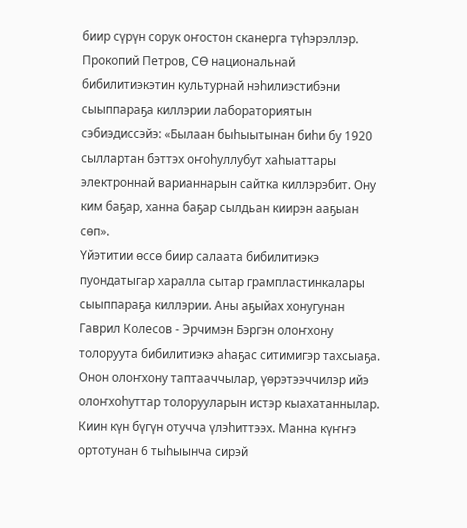биир сүрүн сорук оҥостон сканерга түһэрэллэр.
Прокопий Петров, СӨ национальнай бибилитиэкэтин культурнай нэһилиэстибэни сыыппараҕа киллэрии лабораториятын сэбиэдиссэйэ: «Былаан быһыытынан биһи бу 1920 сыллартан бэттэх оҥоһуллубут хаһыаттары электроннай варианнарын сайтка киллэрэбит. Ону ким баҕар, ханна баҕар сылдьан киирэн ааҕыан сөп».
Үйэтитии өссө биир салаата бибилитиэкэ пуондатыгар харалла сытар грампластинкалары сыыппараҕа киллэрии. Аны аҕыйах хонугунан Гаврил Колесов - Эрчимэн Бэргэн олоҥхону толоруута бибилитиэкэ аһаҕас ситимигэр тахсыаҕа. Онон олоҥхону таптааччылар, үөрэтээччилэр ийэ олоҥхоһуттар толорууларын истэр кыахатаннылар. Киин күн бүгүн отучча үлэһиттээх. Манна күҥҥэ ортотунан 6 тыһыынча сирэй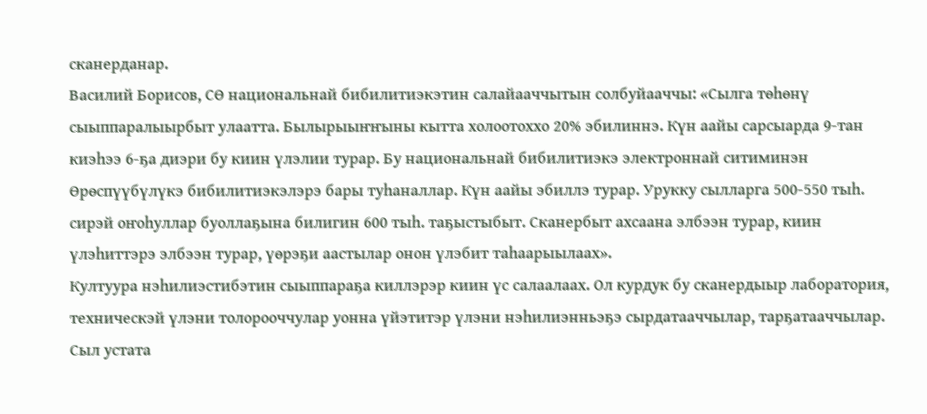сканерданар.
Василий Борисов, СӨ национальнай бибилитиэкэтин салайааччытын солбуйааччы: «Сылга төһөнү сыыппаралыырбыт улаатта. Былырыыҥҥыны кытта холоотоххо 20% эбилиннэ. Күн аайы сарсыарда 9-тан киэһээ 6-ҕа диэри бу киин үлэлии турар. Бу национальнай бибилитиэкэ электроннай ситиминэн Өрөспүүбүлүкэ бибилитиэкэлэрэ бары туһаналлар. Күн аайы эбиллэ турар. Урукку сылларга 500-550 тыһ. сирэй оҥоһуллар буоллаҕына билигин 600 тыһ. таҕыстыбыт. Сканербыт ахсаана элбээн турар, киин үлэһиттэрэ элбээн турар, үөрэҕи аастылар онон үлэбит таһаарыылаах».
Култуура нэһилиэстибэтин сыыппараҕа киллэрэр киин үс салаалаах. Ол курдук бу сканердыыр лаборатория, техническэй үлэни толорооччулар уонна үйэтитэр үлэни нэһилиэнньэҕэ сырдатааччылар, тарҕатааччылар. Сыл устата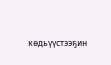көдьүүстээҕин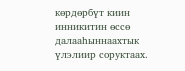көрдөрбүт киин инникитин өссө далааһыннаахтык үлэлиир соруктаах.